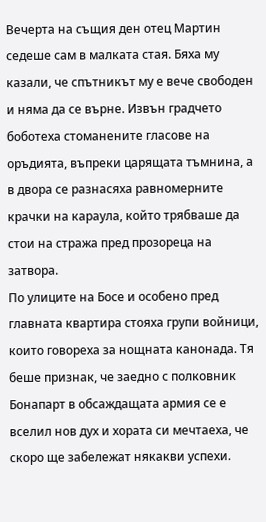Вечерта на същия ден отец Мартин седеше сам в малката стая. Бяха му казали, че спътникът му е вече свободен и няма да се върне. Извън градчето боботеха стоманените гласове на оръдията, въпреки царящата тъмнина, а в двора се разнасяха равномерните крачки на караула, който трябваше да стои на стража пред прозореца на затвора.
По улиците на Босе и особено пред главната квартира стояха групи войници, които говореха за нощната канонада. Тя беше признак, че заедно с полковник Бонапарт в обсаждащата армия се е вселил нов дух и хората си мечтаеха, че скоро ще забележат някакви успехи.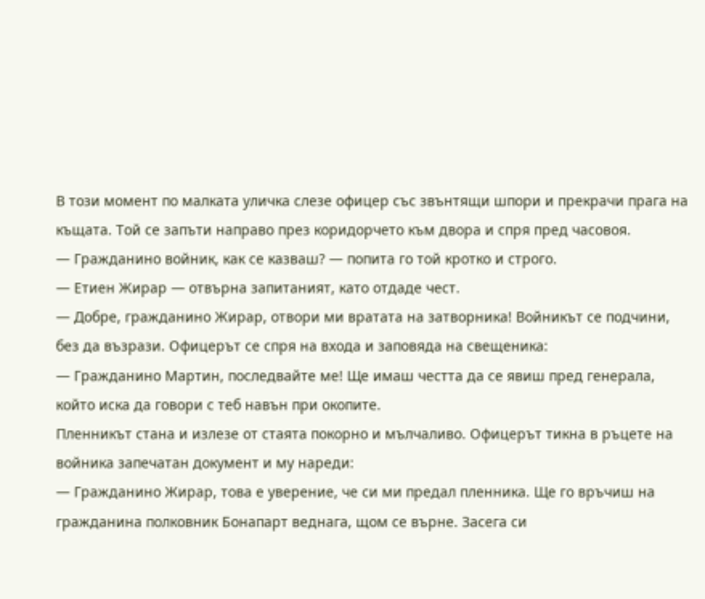В този момент по малката уличка слезе офицер със звънтящи шпори и прекрачи прага на къщата. Той се запъти направо през коридорчето към двора и спря пред часовоя.
— Гражданино войник, как се казваш? — попита го той кротко и строго.
— Етиен Жирар — отвърна запитаният, като отдаде чест.
— Добре, гражданино Жирар, отвори ми вратата на затворника! Войникът се подчини, без да възрази. Офицерът се спря на входа и заповяда на свещеника:
— Гражданино Мартин, последвайте ме! Ще имаш честта да се явиш пред генерала, който иска да говори с теб навън при окопите.
Пленникът стана и излезе от стаята покорно и мълчаливо. Офицерът тикна в ръцете на войника запечатан документ и му нареди:
— Гражданино Жирар, това е уверение, че си ми предал пленника. Ще го връчиш на гражданина полковник Бонапарт веднага, щом се върне. Засега си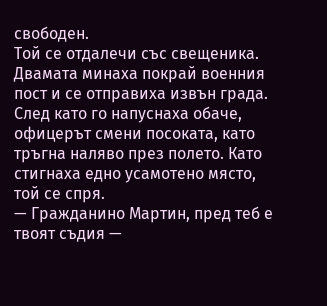свободен.
Той се отдалечи със свещеника. Двамата минаха покрай военния пост и се отправиха извън града. След като го напуснаха обаче, офицерът смени посоката, като тръгна наляво през полето. Като стигнаха едно усамотено място, той се спря.
— Гражданино Мартин, пред теб е твоят съдия —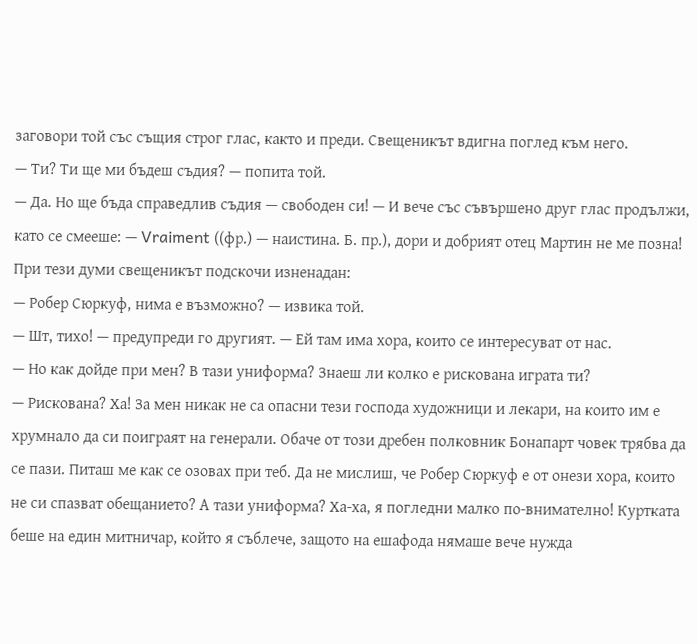заговори той със същия строг глас, както и преди. Свещеникът вдигна поглед към него.
— Ти? Ти ще ми бъдеш съдия? — попита той.
— Да. Но ще бъда справедлив съдия — свободен си! — И вече със съвършено друг глас продължи, като се смееше: — Vraiment ((фр.) — наистина. Б. пр.), дори и добрият отец Мартин не ме позна!
При тези думи свещеникът подскочи изненадан:
— Робер Сюркуф, нима е възможно? — извика той.
— Шт, тихо! — предупреди го другият. — Ей там има хора, които се интересуват от нас.
— Но как дойде при мен? В тази униформа? Знаеш ли колко е рискована играта ти?
— Рискована? Ха! За мен никак не са опасни тези господа художници и лекари, на които им е хрумнало да си поиграят на генерали. Обаче от този дребен полковник Бонапарт човек трябва да се пази. Питаш ме как се озовах при теб. Да не мислиш, че Робер Сюркуф е от онези хора, които не си спазват обещанието? А тази униформа? Ха-ха, я погледни малко по-внимателно! Куртката беше на един митничар, който я съблече, защото на ешафода нямаше вече нужда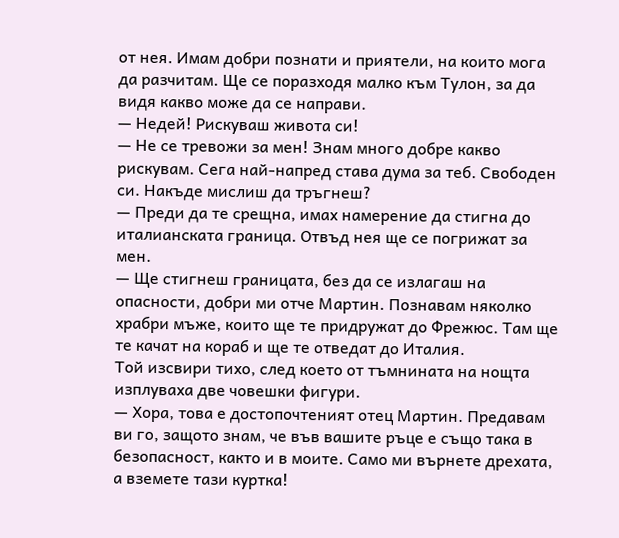от нея. Имам добри познати и приятели, на които мога да разчитам. Ще се поразходя малко към Тулон, за да видя какво може да се направи.
— Недей! Рискуваш живота си!
— Не се тревожи за мен! Знам много добре какво рискувам. Сега най-напред става дума за теб. Свободен си. Накъде мислиш да тръгнеш?
— Преди да те срещна, имах намерение да стигна до италианската граница. Отвъд нея ще се погрижат за мен.
— Ще стигнеш границата, без да се излагаш на опасности, добри ми отче Мартин. Познавам няколко храбри мъже, които ще те придружат до Фрежюс. Там ще те качат на кораб и ще те отведат до Италия.
Той изсвири тихо, след което от тъмнината на нощта изплуваха две човешки фигури.
— Хора, това е достопочтеният отец Мартин. Предавам ви го, защото знам, че във вашите ръце е също така в безопасност, както и в моите. Само ми върнете дрехата, а вземете тази куртка!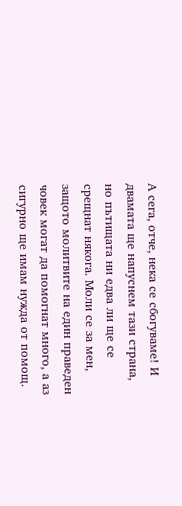А сега, отче, нека се сбогуваме! И двамата ще напуснем тази страна, но пътищата ни едва ли ще се срещнат някога. Моли се за мен, защото молитвите на един праведен човек могат да помогнат много, а аз сигурно ще имам нужда от помощ.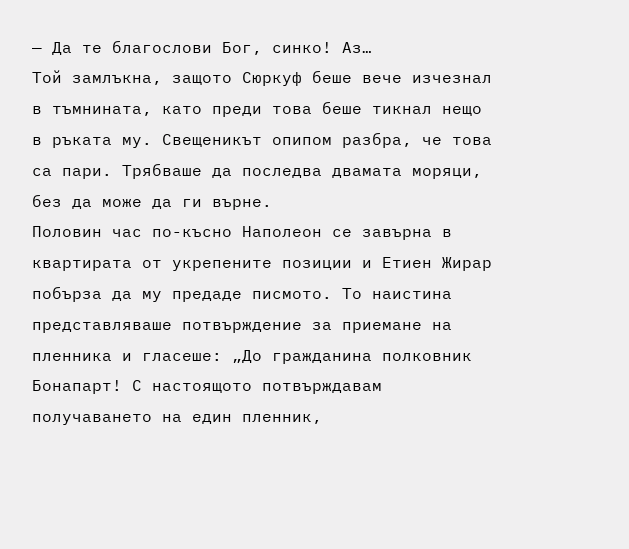— Да те благослови Бог, синко! Аз…
Той замлъкна, защото Сюркуф беше вече изчезнал в тъмнината, като преди това беше тикнал нещо в ръката му. Свещеникът опипом разбра, че това са пари. Трябваше да последва двамата моряци, без да може да ги върне.
Половин час по-късно Наполеон се завърна в квартирата от укрепените позиции и Етиен Жирар побърза да му предаде писмото. То наистина представляваше потвърждение за приемане на пленника и гласеше: „До гражданина полковник Бонапарт! С настоящото потвърждавам получаването на един пленник,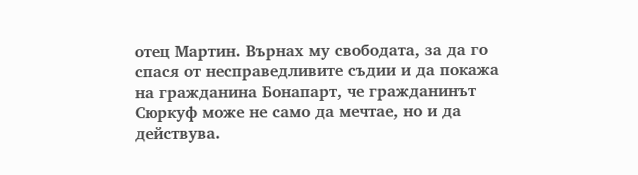отец Мартин. Върнах му свободата, за да го спася от несправедливите съдии и да покажа на гражданина Бонапарт, че гражданинът Сюркуф може не само да мечтае, но и да действува.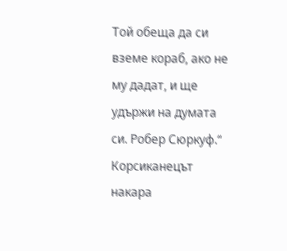Той обеща да си вземе кораб, ако не му дадат, и ще удържи на думата си. Робер Сюркуф.“
Корсиканецът накара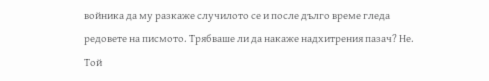войника да му разкаже случилото се и после дълго време гледа редовете на писмото. Трябваше ли да накаже надхитрения пазач? Не. Той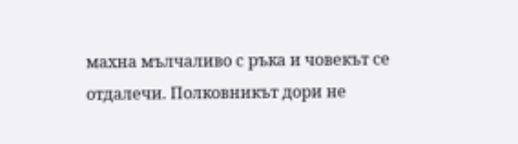махна мълчаливо с ръка и човекът се отдалечи. Полковникът дори не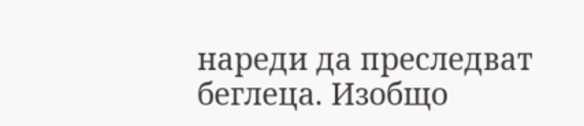нареди да преследват беглеца. Изобщо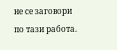не се заговори по тази работа.